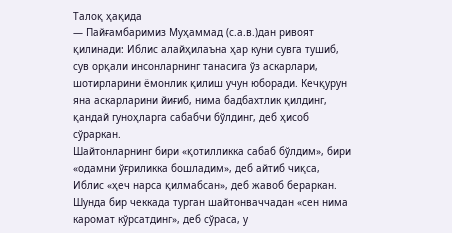Талоқ ҳақида
— Пайғамбаримиз Муҳаммад (с.а.в.)дан ривоят қилинади: Иблис алайҳилаъна ҳар куни сувга тушиб, сув орқали инсонларнинг танасига ўз аскарлари, шотирларини ёмонлик қилиш учун юборади. Кечқурун яна аскарларини йиғиб, нима бадбахтлик қилдинг, қандай гуноҳларга сабабчи бўлдинг, деб ҳисоб сўраркан.
Шайтонларнинг бири «қотилликка сабаб бўлдим», бири «одамни ўғриликка бошладим», деб айтиб чиқса, Иблис «ҳеч нарса қилмабсан», деб жавоб бераркан. Шунда бир чеккада турган шайтонваччадан «сен нима каромат кўрсатдинг», деб сўраса, у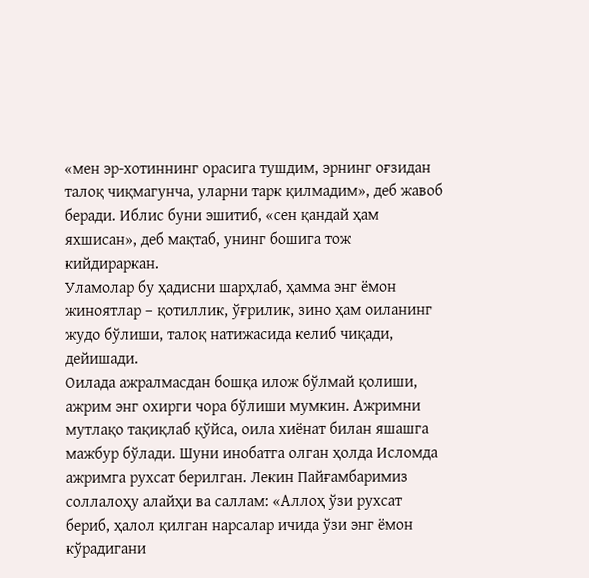«мен эр-хотиннинг орасига тушдим, эрнинг оғзидан талоқ чиқмагунча, уларни тарк қилмадим», деб жавоб беради. Иблис буни эшитиб, «сен қандай ҳам яхшисан», деб мақтаб, унинг бошига тож кийдираркан.
Уламолар бу ҳадисни шарҳлаб, ҳамма энг ёмон жиноятлар – қотиллик, ўғрилик, зино ҳам оиланинг жудо бўлиши, талоқ натижасида келиб чиқади, дейишади.
Оилада ажралмасдан бошқа илож бўлмай қолиши, ажрим энг охирги чора бўлиши мумкин. Ажримни мутлақо тақиқлаб қўйса, оила хиёнат билан яшашга мажбур бўлади. Шуни инобатга олган ҳолда Исломда ажримга рухсат берилган. Лекин Пайғамбаримиз соллалоҳу алайҳи ва саллам: «Аллоҳ ўзи рухсат бериб, ҳалол қилган нарсалар ичида ўзи энг ёмон кўрадигани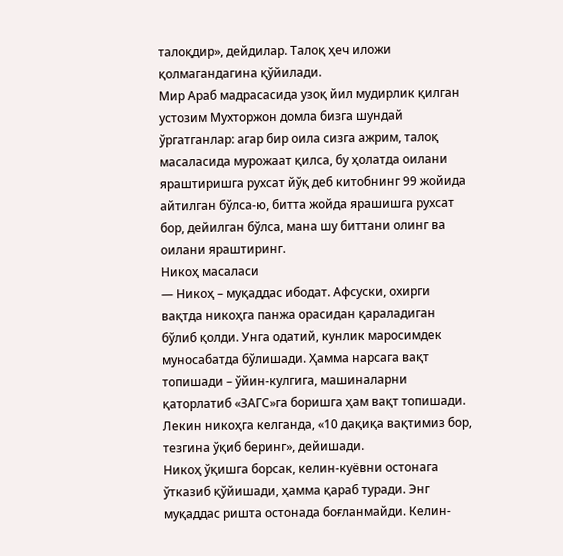талоқдир», дейдилар. Талоқ ҳеч иложи қолмагандагина қўйилади.
Мир Араб мадрасасида узоқ йил мудирлик қилган устозим Мухторжон домла бизга шундай ўргатганлар: агар бир оила сизга ажрим, талоқ масаласида мурожаат қилса, бу ҳолатда оилани яраштиришга рухсат йўқ деб китобнинг 99 жойида айтилган бўлса-ю, битта жойда ярашишга рухсат бор, дейилган бўлса, мана шу биттани олинг ва оилани яраштиринг.
Никоҳ масаласи
— Никоҳ – муқаддас ибодат. Афсуски, охирги вақтда никоҳга панжа орасидан қараладиган бўлиб қолди. Унга одатий, кунлик маросимдек муносабатда бўлишади. Ҳамма нарсага вақт топишади – ўйин-кулгига, машиналарни қаторлатиб «ЗАГС»га боришга ҳам вақт топишади. Лекин никоҳга келганда, «10 дақиқа вақтимиз бор, тезгина ўқиб беринг», дейишади.
Никоҳ ўқишга борсак, келин-куёвни остонага ўтказиб қўйишади, ҳамма қараб туради. Энг муқаддас ришта остонада боғланмайди. Келин-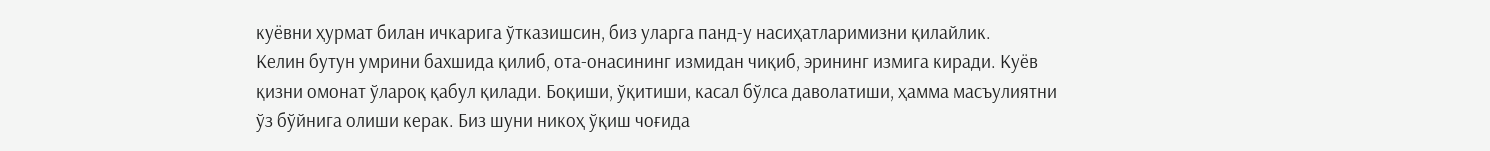куёвни ҳурмат билан ичкарига ўтказишсин, биз уларга панд-у насиҳатларимизни қилайлик.
Келин бутун умрини бахшида қилиб, ота-онасининг измидан чиқиб, эрининг измига киради. Куёв қизни омонат ўлароқ қабул қилади. Боқиши, ўқитиши, касал бўлса даволатиши, ҳамма масъулиятни ўз бўйнига олиши керак. Биз шуни никоҳ ўқиш чоғида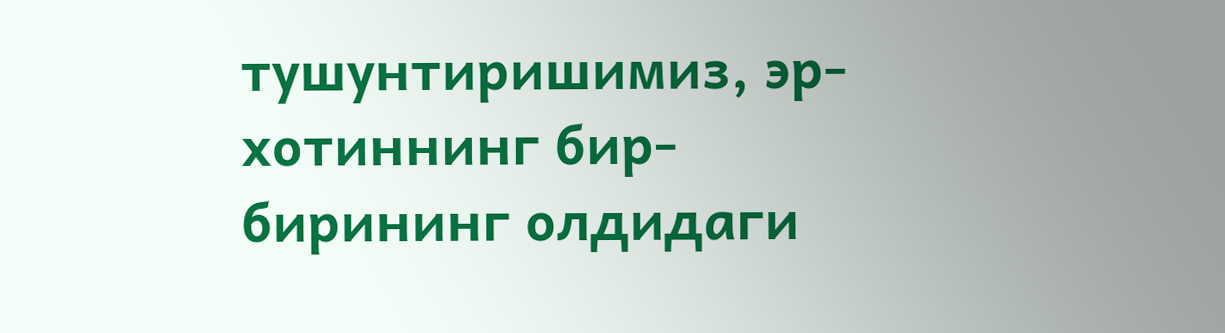тушунтиришимиз, эр-хотиннинг бир-бирининг олдидаги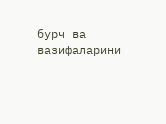бурч ва вазифаларини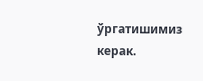ўргатишимиз керак.